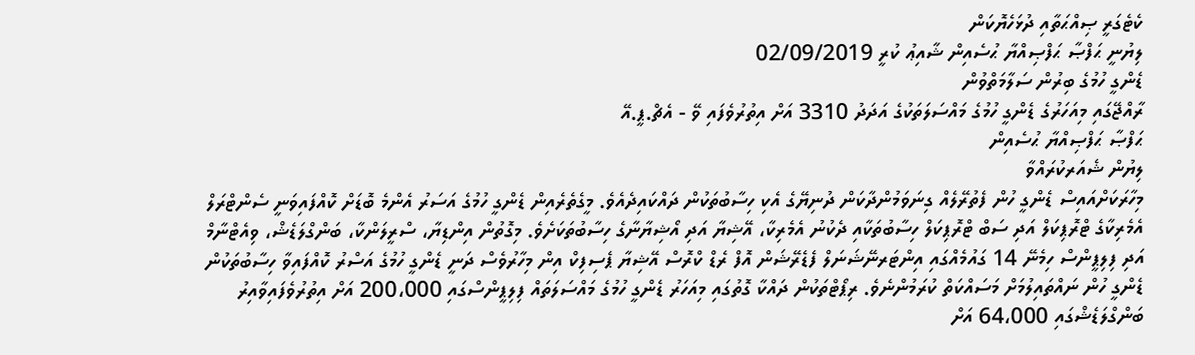ކެޓެގަރީ ޞިއްޙަތާއި ދުޅަހެޔޮކަން
ލިޔުނީ ޙަފްޞާ ޙަފްޞިއްޔާ ޙުސެއިން ޝާއިޢު ކުރީ 02/09/2019
ޑެންގީ ހުމުގެ ބިރުން ސަލާމަތްވުން
ރާއްޖޭގައި މިއަހަރުގެ ޑެންގީ ހުމުގެ މައްސަލަތަކުގެ އަދަދު 3310 އަށް އިތުރުވެފައި ވޭ - އެޗް.ޕީ.އޭ
ޙަފްޞާ ޙަފްޞިއްޔާ ޙުސެއިން
ލިޔުން ޝެއަރކުރައްވާ
މިހާރަކަށްއައިސް ޑެންގީ ހުން ފެތުރޭލެއް ގިނަވަމުންދާކަން ދުނިޔޭގެ އެކި ހިސާބުތަކުން ދައްކައިދެއެވެ. މީގެތެރެއިން ޑެންގީ ހުމުގެ އަސަރު އެންމެ ބޮޑަށް ކޮއްފައިވަނީ ސެންޓްރަލް އެމެރިކާގެ ޓްރޮޕިކަލް އަދި ސަބް ޓްރޮޕިކަލް ހިސާބުތަކާއި ދެކުނު އެމެރިކާ، އޭޝިޔާ އަދި އޯޝިޔާނާގެ ހިސާބުތަކަށެވެ. މިގޮތުން އިންޑިޔާ، ސްރީލަންކާ، ބަންގްލަޑެޝް، ވިއެޓްނާމް އަދި ފިލިޕީންސް ހިމެނޭ 14 ގައުމެއްގައި އިންޓަރނޭޝަނަލް ފެޑެރޭޝަން އޮފް ރެޑް ކްރޮސް އޭޝިޔާ ޕެސިފިކް އިން މިހާރުވެސް ދަނީ ޑެންގީ ހުމުގެ އަސްރު ކޮއްފައިވާ ހިސާބުތަކުން ޑެންގީ ހުން ނައްތައިލުމަށް މަސައްކަތް ކުރަމުންނެވެ. ރިޕޯޓްތަކުން ދައްކާ ގޮތުގައި މިއަހަރު ޑެންގީ ހުމުގެ މައްސަލަތައް ފިލިޕީންސްގައި 200،000 އަށް އިތުރުވެފައިވާއިރު ބަންގްލަޑެޝްގައި 64،000 އަށް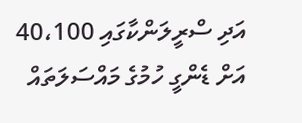އަދި ސްރީލަންކާގައި 40،100 އަށް ޑެންގީ ހުމުގެ މައްސަލަތައް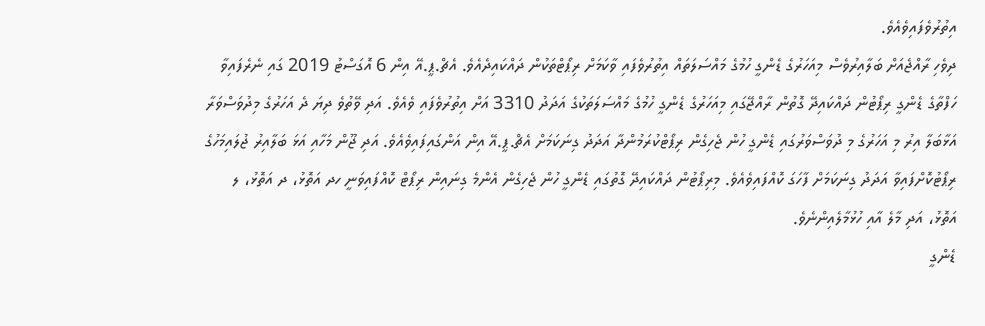އިތުރުވެފައިވެއެވެ.
ދިވެހި ރާއްޖެއަށް ބަލާއިރުވެސް މިއަހަރުގެ ޑެންގީ ހުމުގެ މައްސަލަތައް އިތުރުވެފައި ވާކަމަށް ރިޕޯޓްތަކުން ދައްކައިދެއެވެ. އެޗް.ޕީ.އޭ އިން 6 އޮގަސްޓު 2019 ގައި ނެރެފައިވާ ހަފްތާގެ ޑެންގީ ރިޕޯޓުން ދައްކައިދޭ ގޮތުން ރާއްޖޭގައި މިއަހަރުގެ ޑެންގީ ހުމުގެ މައްސަލަތަކުގެ އަދަދު 3310 އަށް އިތުރުވެފައި ވެއެވެ. އަދި ވޭތުވެ ދިޔަ ދެ އަހަރުގެ މިދުވަސްވަރާ އަޅާބަލާ އިރު މި އަހަރުގެ މި ދުވަސްވަރުގައި ޑެންގީ ހުން ޖެހިގެން ރިޕޯޓްކުރަމުންދާ އަދަދު ގިނަކަމަށް އެޗް.ޕީ.އޭ އިން އަންގައިފައިވެއެވެ. އަދި ޖޫން މަހާއި އަޅަ ބަލާއިރު ޖުލައިމަހުގެ ރިޕޯޓުކޮށްފައިވާ އަދަދު ގިނަކަމަށް ފާހަގަ ކޮއްފައިވެއެވެ. މިރިޕޯޓުން ދައްކައިދޭ ގޮތުގައި ޑެންގީ ހުން ޖެހިގެން އެންމެ ގިނައިން ރިޕޯޓް ކޮއްފައިވަނީ ހދ އަތޮޅު، ދ އަތޮޅު، ލ އަތޮޅު، އަދި މާލެ އާއި ހުޅުމާލެއިންނެވެ.
ޑެންގީ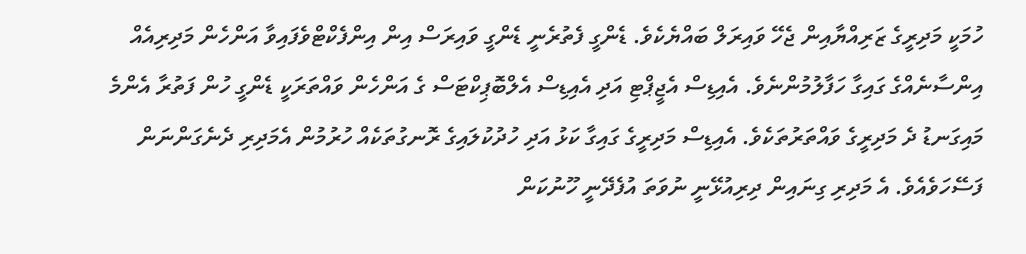ހުމަކީ މަދިރީގެ ޒަރިއްޔާއިން ޖެހޭ ވައިރަލް ބައްޔެކެވެ. ޑެންގީ ފެތުރެނީ ޑެންގީ ވައިރަސް އިން އިންފެކްޓްވެފައިވާ އަންހެން މަދިރިއެއް އިންސާނެއްގެ ގައިގާ ހަފާލުމުންނެވެ. އެއިޑިސް އެޖީޕްޓި އަދި އެއިޑިސް އެލްބޮޕިކްޓަސް ގެ އަންހެން ވައްތަރަކީ ޑެންގީ ހުން ފަތުރާ އެންމެ މައިގަނޑު ދެ މަދިރީގެ ވައްތަރުތަކެވެ. އެއިޑިސް މަދިރީގެ ގައިގާ ކަޅު އަދި ހުދުކުލައިގެ ރޮނގުތަކެއް ހުރުމުން އެމަދިރި ދެނެގަންނަން ފަސޭހަވެއެވެ. އެ މަދިރި ގިނައިން ދިރިއުޅޭނީ ނުވަތަ އުފެދޭނީ ހޫނުކަން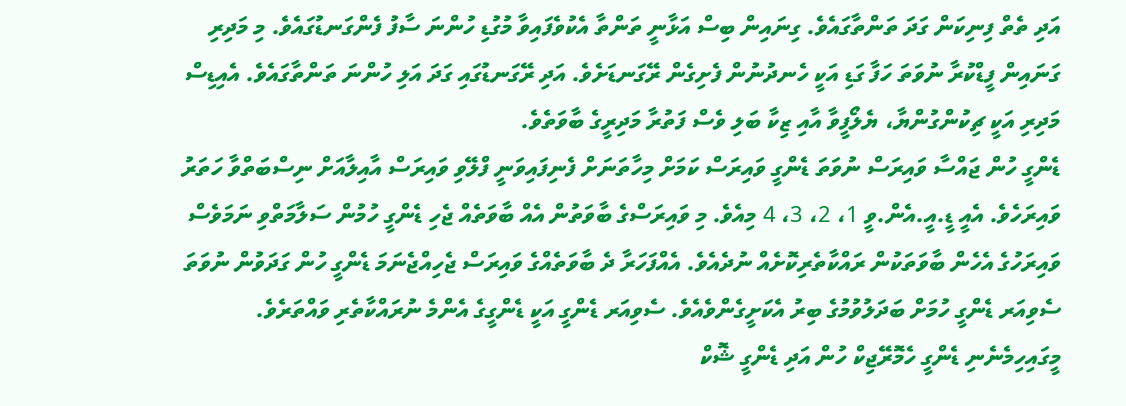އަދި ތެތް ފިނިކަން ގަދަ ތަންތާގައެވެ. ގިނައިން ބިސް އަޅާނީ ތަންތާ އެކުވެފައިވާ މުގުޑި ހުންނަ ސާފު ފެންގަނޑުގައެވެ. މި މަދިރި ގަނައިން ފީޑްކުރާ ނުވަތަ ހަފާ ގަޑި އަކީ ހެނދުނުން ފެށިގެން ރޭގަނޑަށެވެ. އަދި ރޭގަނޑުގައި ގަދަ އަލި ހުންނަ ތަންތާގައެވެ. އެއިޑިސް މަދިރި އަކީ ޗިކުންގުންޔާ، ޔެލޯފީވާ އާއި ޒިކާ ބަލި ވެސް ފަތުރާ މަދިރީގެ ބާވަތެވެ.
ޑެންގީ ހުން ޖައްސާ ވައިރަސް ނުވަތަ ޑެންގީ ވައިރަސް ކަމަށް މިހާތަނަށް ފެނިފައިވަނީ ފްލޭވި ވައިރަސް އާއިލާއަށް ނިސްބަތްވާ ހަތަރު ވައިރަހެވެ. އެއީ ޑީ.އީ.އެން.ވީ 1، 2، 3، 4 މިއެވެ. މި ވައިރަސްގެ ބާވަތުން އެއް ބާވަތެއް ޖެހި ޑެންގީ ހުމުން ސަލާމަތްވި ނަމަވެސް ވައިރަހުގެ އެހެން ބާވަތަކުން ރައްކާތެރިކޮށެއް ނުދެއެވެ. އެއްފަހަރާ ދެ ބާވަތެއްގެ ވައިރަސް ޖެހިއްޖެނަމަ ޑެންގީ ހުން ގަދަވުން ނުވަތަ ސެވިއަރ ޑެންގީ ހުމަށް ބަދަލުވުމުގެ ބިރު އެކަށީގެންވެއެވެ. ސެވިއަރ ޑެންގީ އަކީ ޑެންގީގެ އެންމެ ނުރައްކާތެރި ވައްތަރެވެ. މީގައިހިމެނެނި ޑެންގީ ހެމޮރޭޖިކް ހުން އަދި ޑެންގީ ޝޮކް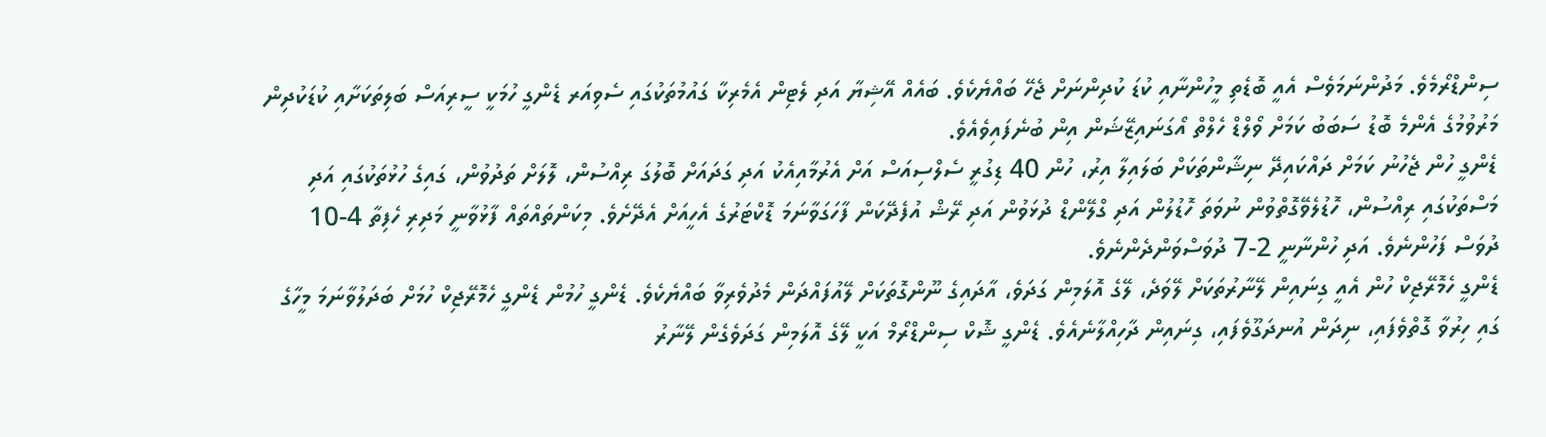ސިންޑްރޯމެވެ. މަދުންނަމަވެސް އެއީ ބޮޑެތި މީހުންނާއި ކުޑަ ކުދިންނަށް ޖެހޭ ބައްޔެކެވެ. ބައެއް އޭޝިޔާ އަދި ލެޓިން އެމެރިކާ ގައުމުތަކުގައި ސެވިއަރ ޑެންގީ ހުމަކީ ސީރިއަސް ބަލިތަކަށާއި ކުޑަކުދިން މަރުވުމުގެ އެންމެ ބޮޑު ސަބަބު ކަމަށް ވޯލްޑް ހެލްތް އޯގަނައިޒޭޝަން އިން ބުނެފައިވެއެވެ.
ޑެންގީ ހުން ޖެހުނު ކަމަށް ދައްކައިދޭ ނިޝާންތަކަށް ބަލައިލާ އިރު، ހުން 40 ޑިގުރީ ސެލްސިއަސް އަށް އެރުމާއިއެކު އަދި ގަދައަށް ބޮލުގަ ރިއްސުން، ލޮލަށް ތަދުވުން، ގައިގެ ހުޅުތަކުގައި އަދި މަސްތަކުގައި ރިއްސުން، ހޮޑުލެވޭގޮތްވުން ނުވަތަ ހޮޑުލުން އަދި ގްލޭންޑް ދުޅަވުން އަދި ރޭޝް އުފެދޭކަން ފާހަގަވާނަމަ ޑޮކްޓަރުގެ އެހީއަށް އެދޭށެވެ. މިކަންތައްތައް ފާޅުވާނީ މަދިރި ހެފިތާ 4-10 ދުވަސް ފަހުންނެވެ. އަދި ހުންނާނީ 2-7 ދުވަސްވަންދެންނެވެ.
ޑެންގީ ހެމޮރޭޖިކް ހުން އެއީ ގިނައިން ލޭނާރުތަކަށް ލޭވަދެ، ލޭގެ އޮލަމިން ގަދަވެ، އާދައިގެ ނޫންގޮތަކަށް ލޭއުފައްދަން މެދުވެރިވާ ބައްޔެކެވެ. ޑެންގީ ހުމުން ޑެންގީ ހެމޮރޭޖިކް ހުމަށް ބަދަލުވާނަމަ މީހާގެ ގައި ހިރުވާ ގޮތްވެފައި، ނިދަން އުނދަގޫވެފައި، ގިނައިން ދާހިއްލާނެއެވެ. ޑެންގީ ޝޮކް ސިންޑްރޯމް އަކީ ލޭގެ އޮލަމިން ގަދަވެގެން ލޭނާރު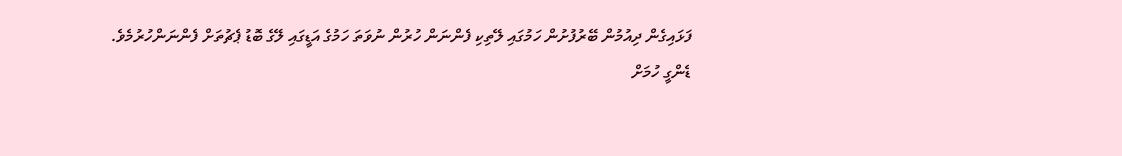ފަޅައިގެން ދިއުމުން ބޭރުފުށުން ހަމުގައި ލޭތިކި ފެންނަން ހުރުން ނުވަތަ ހަމުގެ އަޑީގައި ލޭގެ ބޮޑު ޕެޗުތަށް ފެންނަންހުރުމެވެ.
ޑެންގީ ހުމަށް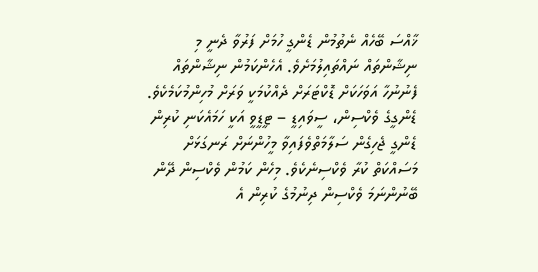ޚާއްސަ ބޭހެއް ނެތުމުން ޑެންގީ ހުމަށް ފަރުވާ ދެނީ މި ނިޝާންތައް ނައްތައިލުމަށެވެ. އެހެންކަމުން ނިޝާންތައް ފެނުނުހާ އަވަހަކަށް ޑޮކްޓަރަށް ދެއްކުމަކީ ވަރަށް މުހިންމުކަމެކެވެ.
ޑެންގީގެ ވެކްސިން، ސީވައިޑީ – ޓީޑީވީ އަކީ ހަމައެކަނި ކުރިން ޑެންގީ ޖެހިގެން ސަލާމަތްވެފައިވާ މީހުންނަށް ރަނގަޅަށް މަސައްކަތް ކުރާ ވެކްސިނެކެވެ. މިހެން ކަމުން ވެކްސިން ދޭން ބޭނުންނަމަ ވެކްސިން ދިނުމުގެ ކުރިން އެ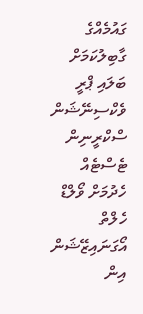ގައުމެއްގެ ގާބިލުކަމަށް ބަލައި ޕްރީ ވެކްސިނޭޝަން ސްކްރީނިން ޓެސްޓެއް ހެދުމަށް ވޯލްޑް ހެލްތް އޯގަނައިޒޭޝަން އިން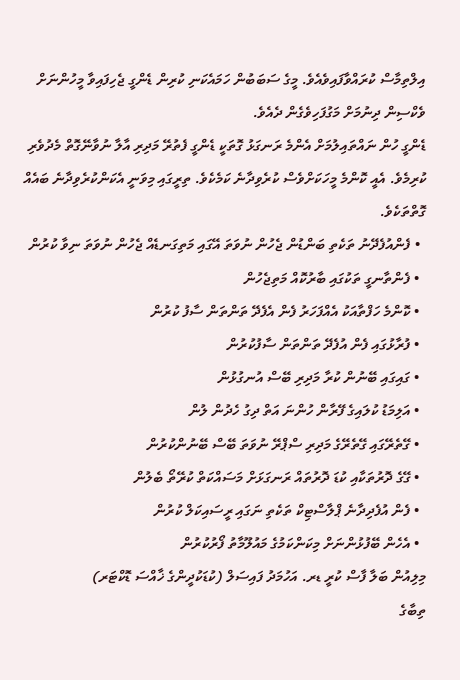އިލްތިމާސް ކުރައްވާފައިވެއެވެ. މީގެ ސަބަބުން ހަމައެކަނި ކުރިން ޑެންގީ ޖެހިފައިވާ މީހުންނަށް ވެކްސިން ދިނުމަށް މަގުފަހިވެގެން ދެއެވެ.
ޑެންގީ ހުން ނައްތައިލުމަށް އެންމެ ރަނގަޅު ގޮތަކީ ޑެންގީ ފެތުރޭ މަދިރި އާލާ ނުވާނޭގޮތް މެދުވެރި ކުރިމެވެ. އެއީ ކޮންމެ މީހަކަށްވެސް ކުރެވިދާނެ ކަމެކެވެ. ތިރީގައި މިވަނީ އެކަންކުރެވިދާނެ ބައެއް ގޮތްތަކެވެ.
  • ފެންއުފެދޭނު ތަކެތި ބަންޑުން ޖެހުން ނުވަތަ އޭގައި މަތިގަނޑެއް ޖެހުން ނުވަތަ ނިވާ ކުރުން
  • ފެންތާނގީ ތަކުގައި ބާރުކޮއް މަތިޖެހުން
  • ކޮންމެ ހަފްތާއަކު އެއްފަހަރު ފެން އެފެދޭ ތަންތަން ސާފު ކުރުން
  • ފުރާޅުގައި ފެން އުފެދޭ ތަންތަން ސާފުކުރުން
  • ގައިގައި ބޭނުން ކުރާ މަދިރި ބޭސް އުނގުޅުން
  • އަލިމަޑު ކުލައިގެ ފޭރާން ހުންނަ އަތް ދިގު ހެދުން ލުން
  • ގޭތެރޭގައި ގޭތެރޭގެ މަދިރި ސްޕްރޭ ނުވަތަ ބޭސް ބޭނުންކުރުން
  • ގޭގެ ދޮރުތަކާއި ކުޑަ ދޮރުތައް ރަނގަޅަށް މަސައްކަތް ކުރޭތޯ ބެލުން
  • ފެން އުފެދިދާނެ ޕްލާސްޓިކް ތަކެތި ނަގައި ރީސައިކަލް ކުރުން
  • އެހެން ބޭފުޅުންނަށް މިކަންކަމުގެ މައުލޫމާތު ފޯރުކުރުން
މިލިއުން ބަލާ ފާސް ކުރީ ޑރ. އަހުމަދު ފައިސަލް (ކުޑަކުދީންގެ ޚާއްސަ ޑޮކްޓަރ)
ތިބާގެ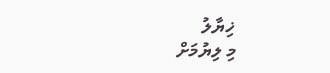ޚިޔާލު
މި ލިޔުމަށް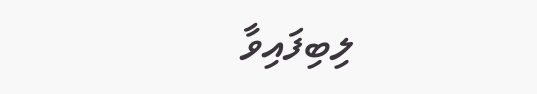ލިބިފައިވާ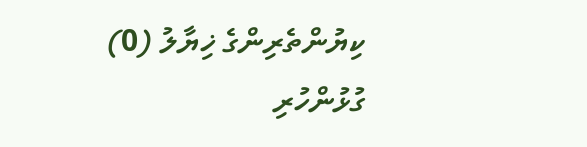ކިޔުންތެރިންގެ ޚިޔާލު (0)
ގުޅުންހުރި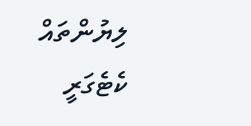ލިޔުންތައް
ކެޓެގަރީ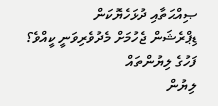ޞިއްޙަތާއި ދުޅަހެޔޮކަން
ޑިޕްރެޝަން ޖެހުމަށް މެދުވެރިވަނީ ކީއްވެ؟
ފަހުގެ ލިޔުންތައް
ލިޔުން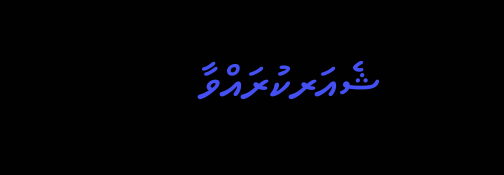ޝެއަރކުރައްވާ